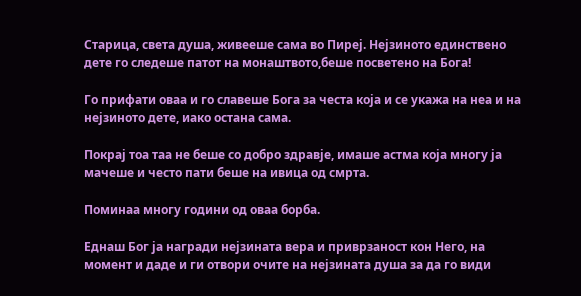Старица, света душа, живееше сама во Пиреј. Нејзиното единствено дете го следеше патот на монаштвото,беше посветено на Бога!

Го прифати оваа и го славеше Бога за честа која и се укажа на неа и на нејзиното дете, иако остана сама.

Покрај тоа таа не беше со добро здравје, имаше астма која многу ја мачеше и често пати беше на ивица од смрта.

Поминаа многу години од оваа борба.

Еднаш Бог ја награди нејзината вера и приврзаност кон Него, на момент и даде и ги отвори очите на нејзината душа за да го види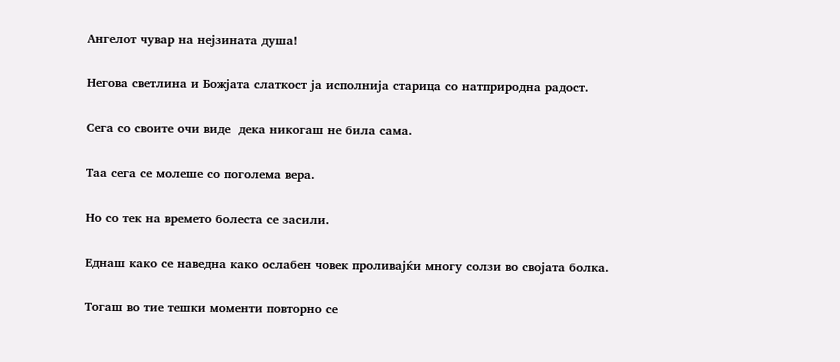Ангелот чувар на нејзината душа!

Негова светлина и Божјата слаткост ја исполнија старица со натприродна радост.

Сега со своите очи виде  дека никогаш не била сама.

Таа сега се молеше со поголема вера.

Но со тек на времето болеста се засили.

Еднаш како се наведна како ослабен човек проливајќи многу солзи во својата болка.

Тогаш во тие тешки моменти повторно се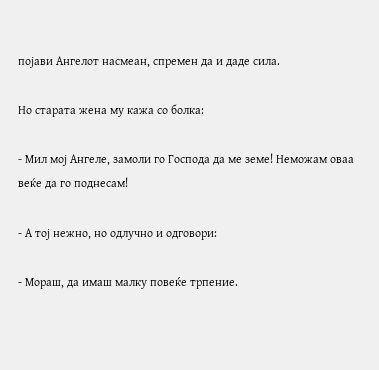појави Ангелот насмеан, спремен да и даде сила.

Но старата жена му кажа со болка:

- Мил мој Ангеле, замоли го Господа да ме земе! Неможам оваа веќе да го поднесам!

- А тој нежно, но одлучно и одговори:

- Мораш, да имаш малку повеќе трпение.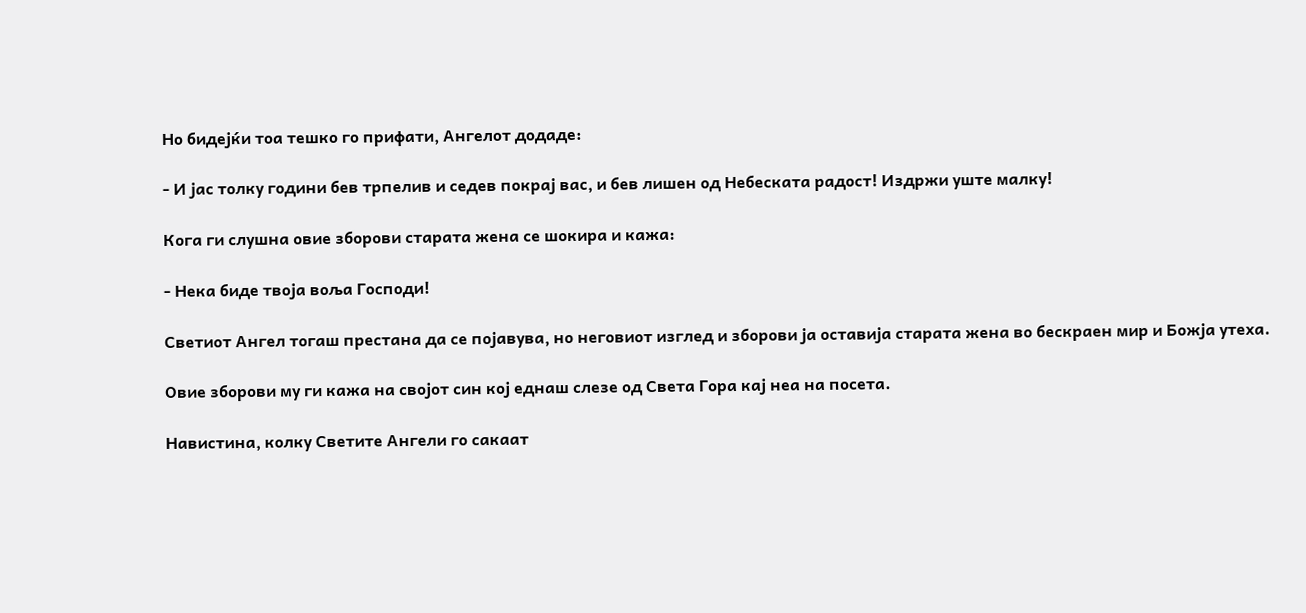Но бидејќи тоа тешко го прифати, Ангелот додаде:

- И јас толку години бев трпелив и седев покрај вас, и бев лишен од Небеската радост! Издржи уште малку!

Кога ги слушна овие зборови старата жена се шокира и кажа:

- Нека биде твоја воља Господи!

Светиот Ангел тогаш престана да се појавува, но неговиот изглед и зборови ја оставија старата жена во бескраен мир и Божја утеха.

Овие зборови му ги кажа на својот син кој еднаш слезе од Света Гора кај неа на посета.

Навистина, колку Светите Ангели го сакаат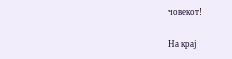човекот!

На крај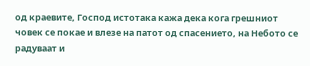од краевите, Господ истотака кажа дека кога грешниот човек се покае и влезе на патот од спасението, на Небото се радуваат и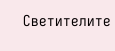Светителите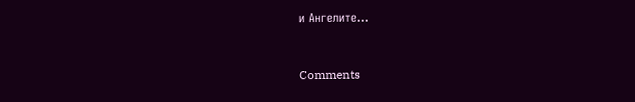и Ангелите...



Comments